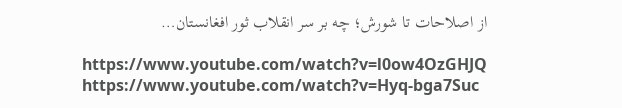از اصلاحات تا شورش؛ چه بر سر انقلاب ثور افغانستان…

https://www.youtube.com/watch?v=l0ow4OzGHJQ https://www.youtube.com/watch?v=Hyq-bga7Suc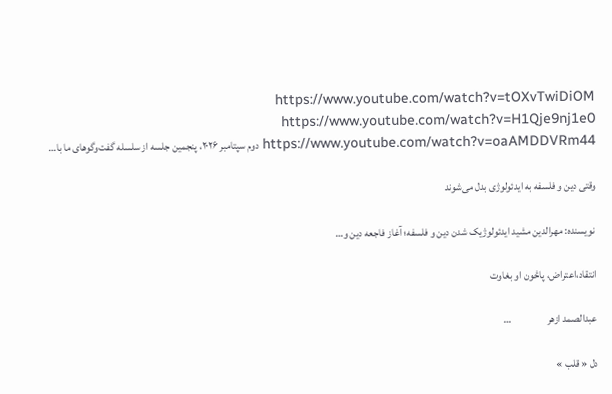https://www.youtube.com/watch?v=tOXvTwiDiOM https://www.youtube.com/watch?v=H1Qje9nj1e0 https://www.youtube.com/watch?v=oaAMDDVRm44 دوم سپتامبر ۲۰۲۶، پنجمین جلسه از سلسله گفت‌وگوهای ما با…

وقتی دین و فلسفه به ایدئولوژی بدل می‌شوند

 نویسنده: مهرالدین مشید ایدئولوژیک شدن دین و فلسفه؛ آغاز فاجعه دین و…

انتقاد،اعتراض، پاڅون او بغاوت

عبدالصمد ازهر                 …

دل « قلب »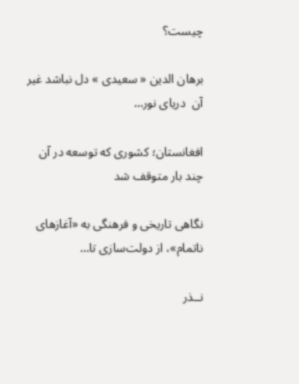چیست؟

برهان الدین « سعیدی » دل نباشد غیر آن  دریای نور…

افغانستان؛ کشوری که توسعه در آن چند بار متوقف شد

نگاهی تاریخی و فرهنگی به «آغازهای ناتمام»، از دولت‌سازی تا…

نــذر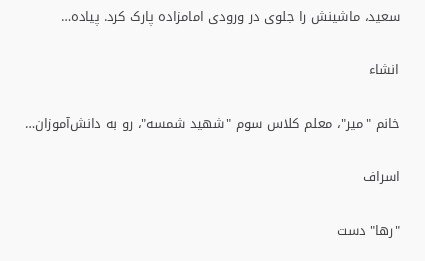سعید، ماشینش را جلوی در ورودی امامزاده پارک کرد. پیاده…

انشاء

خانم "میر"، معلم کلاس سوم "شهید شمسه"، رو به دانش‌آموزان…

اسراف

"رها" دست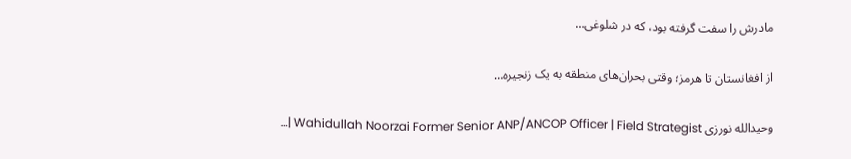مادرش را سفت گرفته بود، که در شلوغی…

از افغانستان تا هرمز؛ وقتی بحران‌های منطقه به یک زنجیره…

وحیدالله نورزی Wahidullah Noorzai Former Senior ANP/ANCOP Officer | Field Strategist |…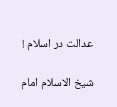عدالت در اسلام !

شیخ الاسلام امام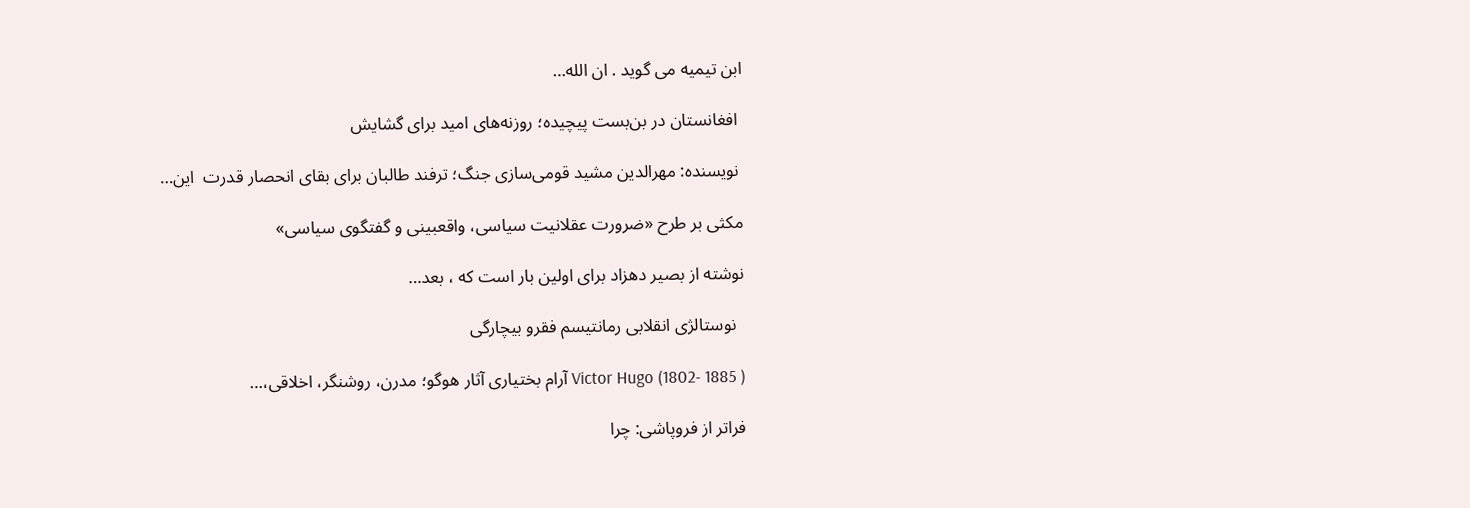ابن تیمیه می گوید . ان الله…

 افغانستان در بن‌بست پیچیده؛ روزنه‌های امید برای گشایش

 نویسنده: مهرالدین مشید قومی‌سازی جنگ؛ ترفند طالبان برای بقای انحصار قدرت  این…

مکثی بر طرح «ضرورت عقلانیت سیاسی، واقعبینی و گفتگوی سیاسی»

نوشته از بصیر دهزاد برای اولین بار است که ، بعد…

  نوستالژی انقلابی رمانتیسم فقرو بیچارگی

Victor Hugo (1802- 1885 ) آرام بختیاری آثار هوگو؛ مدرن، روشنگر، اخلاقی،…

فراتر از فروپاشی: چرا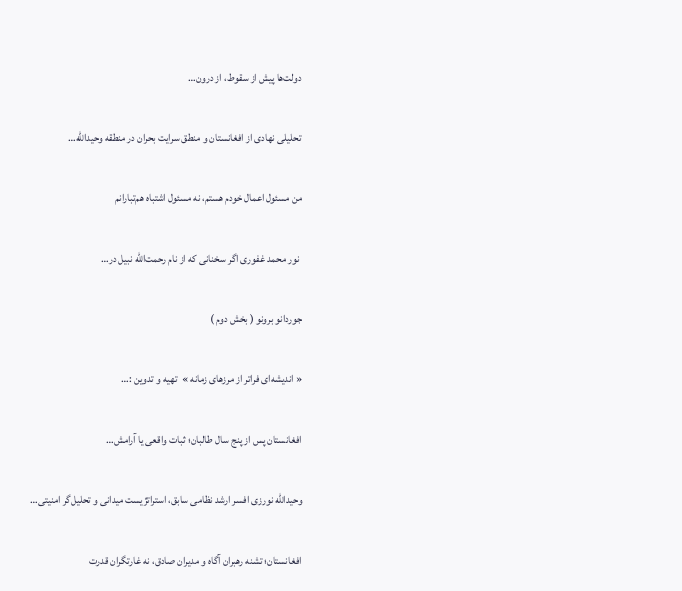دولت‌ها پیش از سقوط، از درون…

تحلیلی نهادی از افغانستان و منطق سرایت بحران در منطقه وحیدالله…

من مسئول اعمال خودم هستم، نه مسئول اشتباه هم‌تبارانم

 نور محمد غفوری اگر سخنانی که از نام رحمت‌الله نبیل در…

جوردانو برونو ( بخش دوم )

« اندیشه‌ای فراتر از مرزهای زمانه »  تهیه و تدوین :…

افغانستان پس از پنج سال طالبان؛ ثبات واقعی یا آرامش…

وحیدالله نورزی افسر ارشد نظامی سابق، استراتژیست میدانی و تحلیل‌گر امنیتی…

افغانستان؛ تشنه رهبران آگاه و مدیران صادق، نه غارتگران قدرت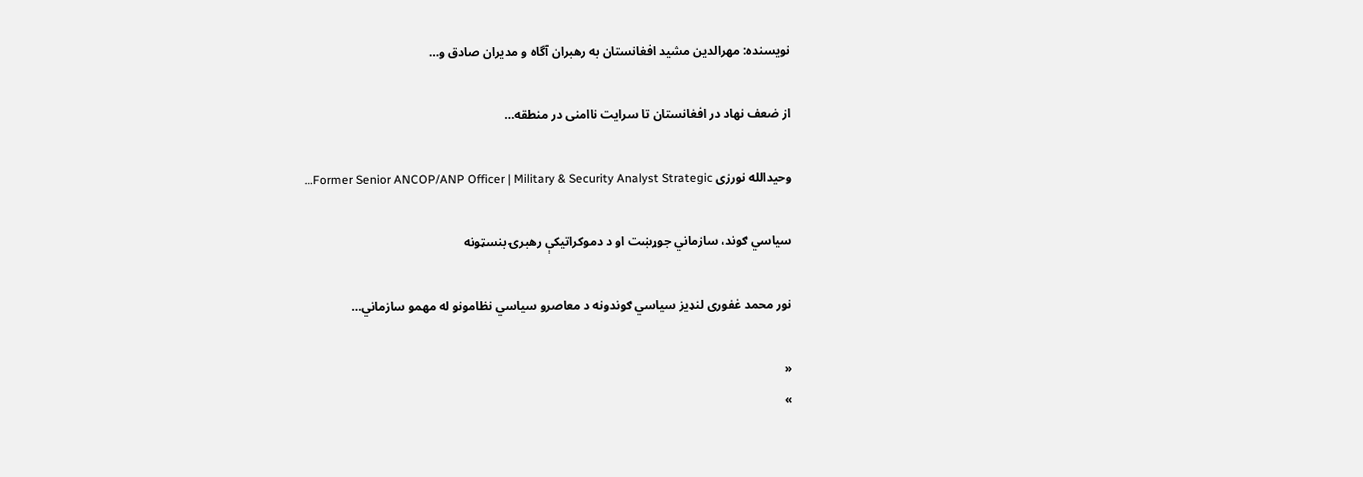نویسنده: مهرالدین مشید افغانستان به رهبران آگاه و مدیران صادق و…

از ضعف نهاد در افغانستان تا سرایت ناامنی در منطقه…

وحیدالله نورزی Former Senior ANCOP/ANP Officer | Military & Security Analyst Strategic…

سیاسي ګوند، سازماني جوړښت او د دموکراتیکې رهبرۍ بنسټونه

نور محمد غفوری لنډیز سیاسي ګوندونه د معاصرو سیاسي نظامونو له مهمو سازماني…

«
»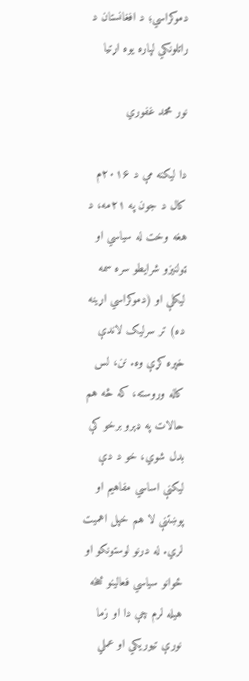دموکراسي؛ د افغانستان د راتلونکي لپاره یوه اړتیا

نور محمد غفوري

دا لیکنه مې د ۲۰۱۶م کال د جون په ۲۱مه، د هغه وخت له سیاسي او ټولنیزو شرایطو سره سمه لیکلې او (دموکراسي اړینه ده) تر سرلیک لاندې خپره کړې وه. نن، لس کاله وروسته، که څه هم حالات په ډېرو برخو کې بدل شوي، خو د دې لیکنې اساسي مفاهیم او پوښتنې لا هم خپل اهمیت لري. له درنو لوستونکو او ځوانو سیاسي فعالینو څخه هیله لرم چې دا او زما نورې تیوریکي او عملي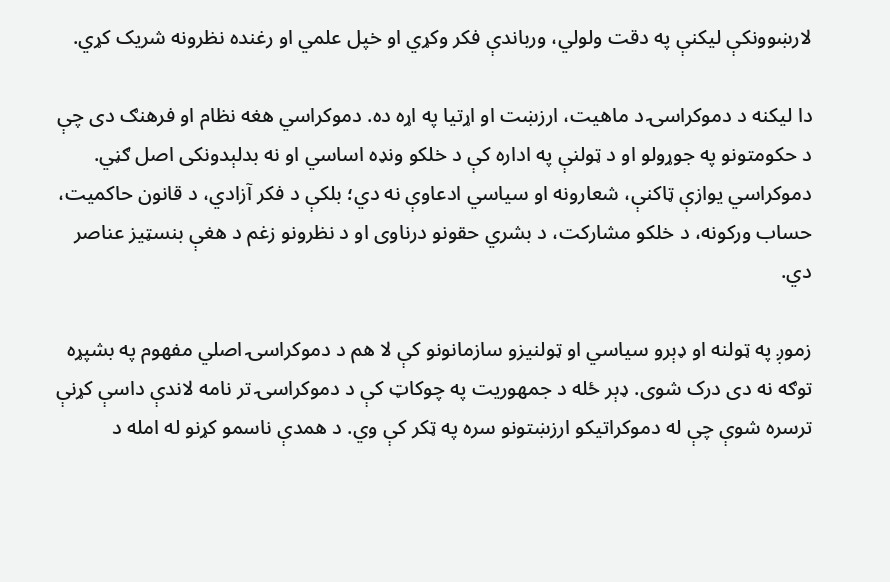لارښوونکې لیکنې په دقت ولولي، ورباندې فکر وکړي او خپل علمي او رغنده نظرونه شریک کړي.

دا لیکنه د دموکراسۍ د ماهیت، ارزښت او اړتیا په اړه ده. دموکراسي هغه نظام او فرهنګ دی چې د حکومتونو په جوړولو او د ټولنې په اداره کې د خلکو ونډه اساسي او نه بدلېدونکی اصل ګڼي. دموکراسي یوازې ټاکنې، شعارونه او سیاسي ادعاوې نه دي؛ بلکې د فکر آزادي، د قانون حاکمیت، حساب ورکونه، د خلکو مشارکت، د بشري حقونو درناوی او د نظرونو زغم د هغې بنسټیز عناصر دي.

زموږ په ټولنه او ډېرو سیاسي او ټولنیزو سازمانونو کې لا هم د دموکراسۍ اصلي مفهوم په بشپړه توګه نه دی درک شوی. ډېر ځله د جمهوریت په چوکاټ کې د دموکراسۍ تر نامه لاندې داسې کړنې ترسره شوې چې له دموکراتیکو ارزښتونو سره په ټکر کې وي. د همدې ناسمو کړنو له امله د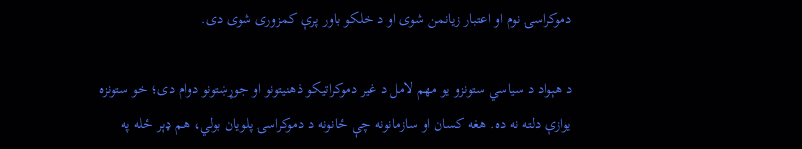دموکراسۍ نوم او اعتبار زیانمن شوی او د خلکو باور پرې کمزوری شوی دی.

د هېواد د سیاسي ستونزو یو مهم لامل د غیر دموکراتیکو ذهنیتونو او جوړښتونو دوام دی؛ خو ستونزه یوازې دلته نه ده. هغه کسان او سازمانونه چې ځانونه د دموکراسۍ پلویان بولي، هم ډېر ځله په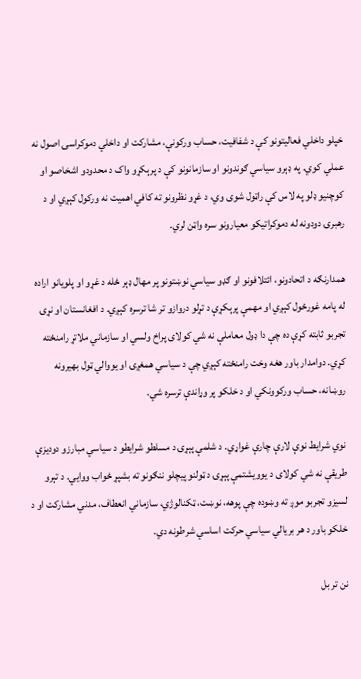خپلو داخلي فعالیتونو کې د شفافیت، حساب ورکونې، مشارکت او داخلي دموکراسۍ اصول نه عملي کوي. په ډېرو سیاسي ګوندونو او سازمانونو کې د پرېکړو واک د محدودو اشخاصو او کوچنیو ډلو په لاس کې راټول شوی وي، د غړو نظرونو ته کافي اهمیت نه ورکول کېږي او د رهبرۍ دودونه له دموکراتیکو معیارونو سره واټن لري.

همدارنګه د اتحادونو، ائتلافونو او ګډو سیاسي نوښتونو پر مهال ډېر ځله د غړو او پلویانو اراده له پامه غورځول کېږي او مهمې پرېکړې د تړلو دروازو تر شا ترسره کېږي. د افغانستان او نړۍ تجربو ثابته کړې ده چې دا ډول معاملې نه شي کولای پراخ ولسي او سازماني ملاتړ رامنځته کړي. دوامدار باور هغه وخت رامنځته کېږي چې د سیاسي همغږۍ او یووالي ټول بهیرونه روښانه، حساب ورکوونکي او د خلکو پر وړاندې ترسره شي.

نوي شرایط نوې لارې چارې غواړي. د شلمې پېړۍ د مسلطو شرایطو د سیاسي مبارزو دودیزې طریقې نه شي کولای د یوویشتمې پېړۍ د ټولنو پیچلو ننګونو ته بشپړ ځواب ووایي. د تېرو لسیزو تجربو موږ ته وښوده چې پوهه، نوښت، ټکنالوژي، سازماني انعطاف، مدني مشارکت او د خلکو باور د هر بریالي سیاسي حرکت اساسي شرطونه دي.

نن تر بل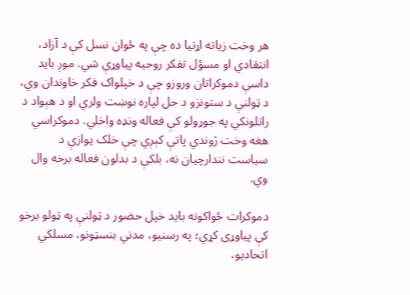هر وخت زیاته اړتیا ده چې په ځوان نسل کې د آزاد، انتقادي او مسؤل تفکر روحیه پیاوړې شي. موږ باید داسې دموکراتان وروزو چې د خپلواک فکر خاوندان وي، د ټولنې د ستونزو د حل لپاره نوښت ولري او د هېواد د راتلونکي په جوړولو کې فعاله ونډه واخلي. دموکراسي هغه وخت ژوندي پاتې کېږي چې خلک یوازې د سیاست نندارچیان نه، بلکې د بدلون فعاله برخه وال وي.

دموکرات ځواکونه باید خپل حضور د ټولنې په ټولو برخو کې پیاوړی کړي؛ په رسنیو، مدني بنسټونو، مسلکي اتحادیو،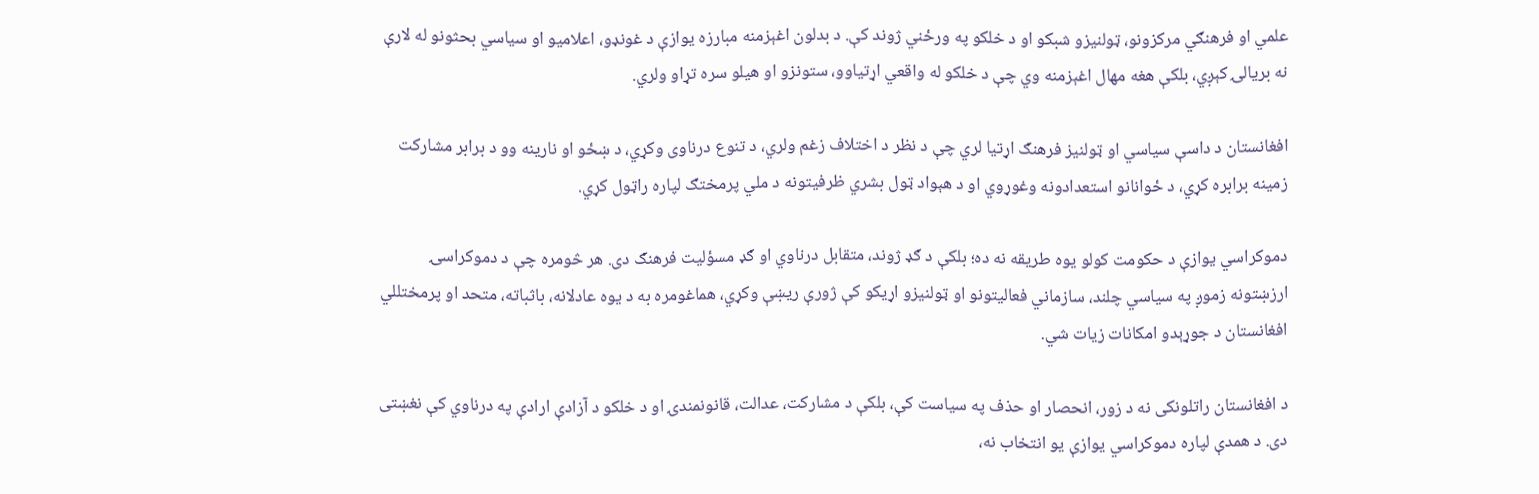علمي او فرهنګي مرکزونو، ټولنیزو شبکو او د خلکو په ورځني ژوند کې. د بدلون اغېزمنه مبارزه یوازې د غونډو، اعلامیو او سیاسي بحثونو له لارې نه بریالۍ کېږي، بلکې هغه مهال اغېزمنه وي چې د خلکو له واقعي اړتیاوو، ستونزو او هیلو سره تړاو ولري.

افغانستان د داسې سیاسي او ټولنیز فرهنګ اړتیا لري چې د نظر د اختلاف زغم ولري، د تنوع درناوی وکړي، د ښځو او نارینه وو د برابر مشارکت زمینه برابره کړي، د ځوانانو استعدادونه وغوړوي او د هېواد ټول بشري ظرفیتونه د ملي پرمختګ لپاره راټول کړي.

دموکراسي یوازې د حکومت کولو یوه طریقه نه ده؛ بلکې د ګډ ژوند، متقابل درناوي او ګډ مسؤلیت فرهنګ دی. هر څومره چې د دموکراسۍ ارزښتونه زموږ په سیاسي چلند، سازماني فعالیتونو او ټولنیزو اړیکو کې ژورې ریښې وکړي، هماغومره به د یوه عادلانه، باثباته، متحد او پرمختللي افغانستان د جوړېدو امکانات زیات شي.

د افغانستان راتلونکی نه د زور، انحصار او حذف په سیاست کې، بلکې د مشارکت، عدالت، قانونمندۍ او د خلکو د آزادې ارادې په درناوي کې نغښتی دی. د همدې لپاره دموکراسي یوازې یو انتخاب نه،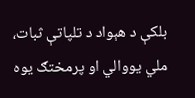بلکې د هېواد د تلپاتې ثبات، ملي یووالي او پرمختګ یوه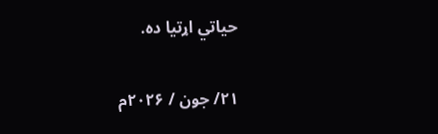حیاتي اړتیا ده.

۲۱/ جون / ۲۰۲۶م